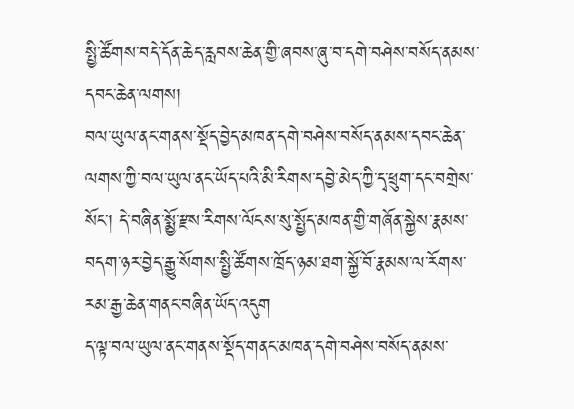སྤྱི་ཚོགས་བདེ་དོན་ཆེད་རླབས་ཆེན་གྱི་ཞབས་ཞུ་བ་དགེ་བཤེས་བསོད་ནམས་དབང་ཆེན་ལགས།
བལ་ཡུལ་ནང་གནས་སྡོད་བྱེད་མཁན་དགེ་བཤེས་བསོད་ནམས་དབང་ཆེན་ལགས་ཀྱི་བལ་ཡུལ་ནང་ཡོད་པའི་མི་རིགས་དབྱེ་མེད་ཀྱི་དྭ་ཕྲུག་དང་བགྲེས་སོང་། དེ་བཞིན་སྨྱོ་རྫས་རིགས་ལོངས་སུ་སྤྱོད་མཁན་གྱི་གཞོན་སྐྱེས་རྣམས་བདག་ཉར་བྱེད་རྒྱུ་སོགས་སྤྱི་ཚོགས་ཁྲོད་ཉམ་ཐག་སྐྱོ་བོ་རྣམས་ལ་རོགས་རམ་རྒྱ་ཆེན་གནང་བཞིན་ཡོད་འདུག
ད་ལྟ་བལ་ཡུལ་ནང་གནས་སྡོད་གནང་མཁན་དགེ་བཤེས་བསོད་ནམས་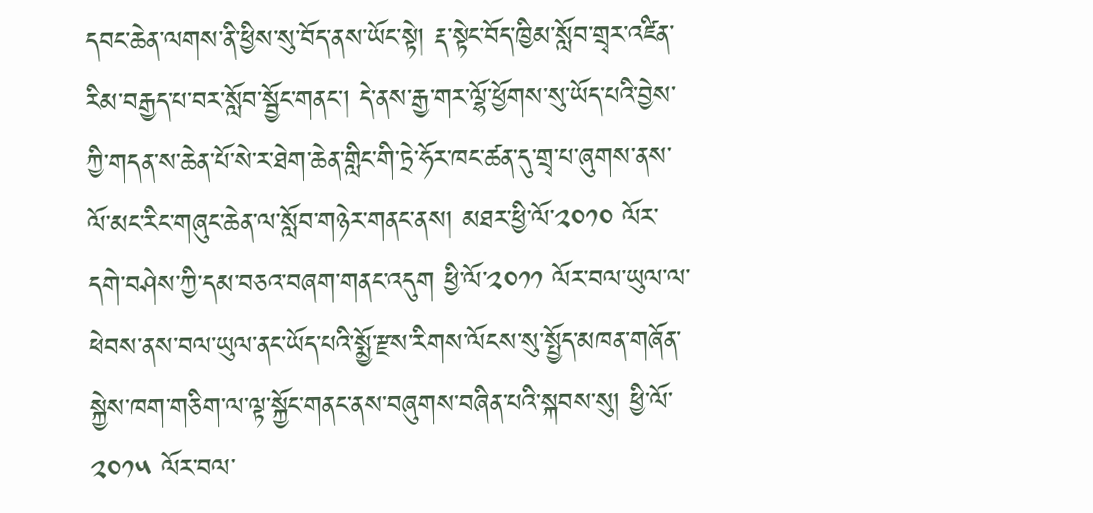དབང་ཆེན་ལགས་ནི་ཕྱིས་སུ་བོད་ནས་ཡོང་སྟེ། རྡ་སྟེང་བོད་ཁྱིམ་སློབ་གྲྭར་འཛིན་རིམ་བརྒྱད་པ་བར་སློབ་སྦྱོང་གནང་། དེ་ནས་རྒྱ་གར་ལྷོ་ཕྱོགས་སུ་ཡོད་པའི་བྱེས་ཀྱི་གདན་ས་ཆེན་པོ་སེ་ར་ཐེག་ཆེན་གླིང་གི་ཏྲེ་ཧོར་ཁང་ཚན་དུ་གྲྭ་པ་ཞུགས་ནས་ལོ་མང་རིང་གཞུང་ཆེན་ལ་སློབ་གཉེར་གནང་ནས། མཐར་ཕྱི་ལོ་༢༠༡༠ ལོར་དགེ་བཤེས་ཀྱི་དམ་བཅའ་བཞག་གནང་འདུག ཕྱི་ལོ་༢༠༡༡ ལོར་བལ་ཡུལ་ལ་ཕེབས་ནས་བལ་ཡུལ་ནང་ཡོད་པའི་སྨྱོ་རྫས་རིགས་ལོངས་སུ་སྤྱོད་མཁན་གཞོན་སྐྱེས་ཁག་གཅིག་ལ་ལྟ་སྐྱོང་གནང་ནས་བཞུགས་བཞིན་པའི་སྐབས་སུ། ཕྱི་ལོ་༢༠༡༥ ལོར་བལ་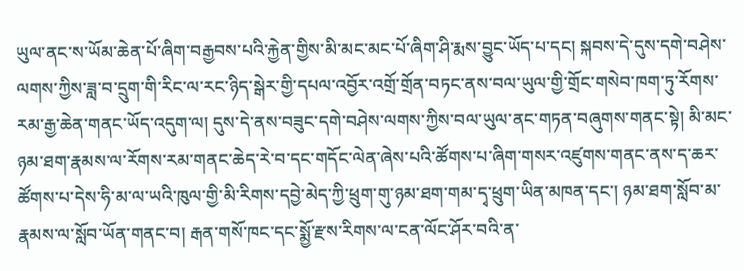ཡུལ་ནང་ས་ཡོམ་ཆེན་པོ་ཞིག་བརྒྱབས་པའི་རྐྱེན་གྱིས་མི་མང་མང་པོ་ཞིག་ཤི་རྨས་བྱུང་ཡོད་པ་དང། སྐབས་དེ་དུས་དགེ་བཤེས་ལགས་ཀྱིས་ཟླ་བ་དྲུག་གི་རིང་ལ་རང་ཉིད་སྒེར་གྱི་དཔལ་འབྱོར་འགྲོ་གྲོན་བཏང་ནས་བལ་ཡུལ་གྱི་གྲོང་གསེབ་ཁག་ཏུ་རོགས་རམ་རྒྱ་ཆེན་གནང་ཡོད་འདུག་ལ། དུས་དེ་ནས་བཟུང་དགེ་བཤེས་ལགས་ཀྱིས་བལ་ཡུལ་ནང་གཏན་བཞུགས་གནང་སྟེ། མི་མང་ཉམ་ཐག་རྣམས་ལ་རོགས་རམ་གནང་ཆེད་རེ་བ་དང་གདོང་ལེན་ཞེས་པའི་ཚོགས་པ་ཞིག་གསར་འཛུགས་གནང་ནས་ད་ཆར་ཚོགས་པ་དེས་ཧི་མ་ལ་ཡའི་ཁུལ་གྱི་མི་རིགས་དབྱེ་མེད་ཀྱི་ཕྲུག་གུ་ཉམ་ཐག་གམ་དྭ་ཕྲུག་ཡིན་མཁན་དང་། ཉམ་ཐག་སློབ་མ་རྣམས་ལ་སློབ་ཡོན་གནང་བ། རྒན་གསོ་ཁང་དང་སྨྱོ་རྫས་རིགས་ལ་ངན་ལོང་ཤོར་བའི་ན་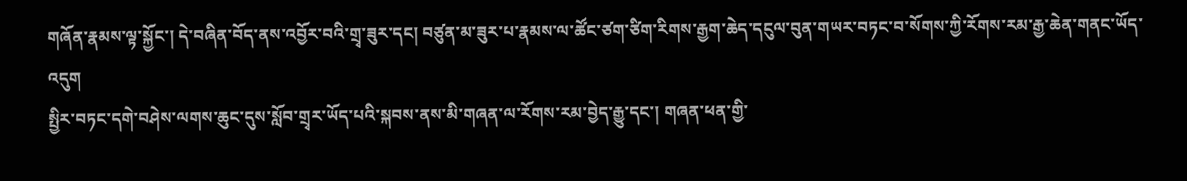གཞོན་རྣམས་ལྟ་སྐྱོང་། དེ་བཞིན་བོད་ནས་འབྱོར་བའི་གྲྭ་ཟུར་དང། བཙུན་མ་ཟུར་པ་རྣམས་ལ་ཚོང་ཙག་ཙིག་རིགས་རྒྱག་ཆེད་དངུལ་བུན་གཡར་བཏང་བ་སོགས་ཀྱི་རོགས་རམ་རྒྱ་ཆེན་གནང་ཡོད་འདུག
སྤྱིར་བཏང་དགེ་བཤེས་ལགས་ཆུང་དུས་སློབ་གྲྭར་ཡོད་པའི་སྐབས་ནས་མི་གཞན་ལ་རོགས་རམ་བྱེད་རྒྱུ་དང་། གཞན་ཕན་གྱི་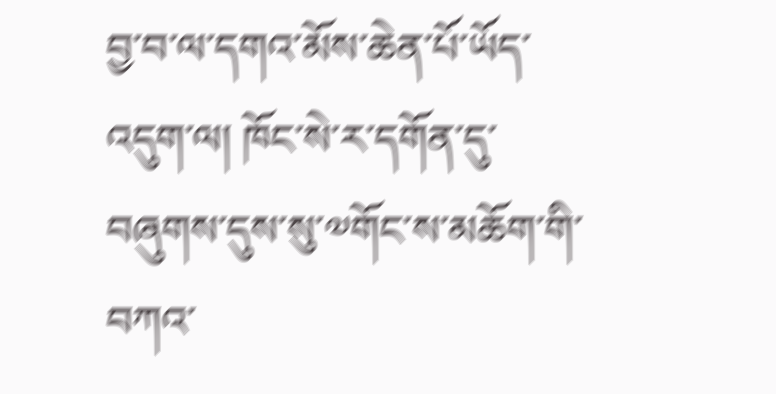བྱ་བ་ལ་དགའ་མོས་ཆེན་པོ་ཡོད་འདུག་ལ། ཁོང་སེ་ར་དགོན་དུ་བཞུགས་དུས་སུ་༧གོང་ས་མཆོག་གི་བཀའ་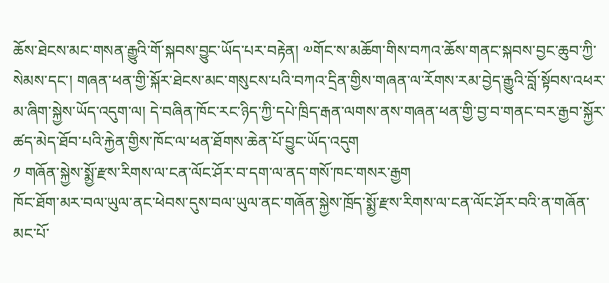ཆོས་ཐེངས་མང་གསན་རྒྱུའི་གོ་སྐབས་བྱུང་ཡོད་པར་བརྟེན། ༧གོང་ས་མཆོག་གིས་བཀའ་ཆོས་གནང་སྐབས་བྱང་ཆུབ་ཀྱི་སེམས་དང་། གཞན་ཕན་གྱི་སྐོར་ཐེངས་མང་གསུངས་པའི་བཀའ་དྲིན་གྱིས་གཞན་ལ་རོགས་རམ་བྱེད་རྒྱུའི་བློ་སྟོབས་འཕར་མ་ཞིག་སྐྱེས་ཡོད་འདུག་ལ། དེ་བཞིན་ཁོང་རང་ཉིད་ཀྱི་དཔེ་ཁྲིད་རྒན་ལགས་ནས་གཞན་ཕན་གྱི་བྱ་བ་གནང་བར་རྒྱབ་སྐྱོར་ཚད་མེད་ཐོབ་པའི་རྐྱེན་གྱིས་ཁོང་ལ་ཕན་ཐོགས་ཆེན་པོ་བྱུང་ཡོད་འདུག
༡ གཞོན་སྐྱེས་སྨྱོ་རྫས་རིགས་ལ་ངན་ལོང་ཤོར་བ་དག་ལ་ནད་གསོ་ཁང་གསར་རྒྱག
ཁོང་ཐོག་མར་བལ་ཡུལ་ནང་ཕེབས་དུས་བལ་ཡུལ་ནང་གཞོན་སྐྱེས་ཁྲོད་སྨྱོ་རྫས་རིགས་ལ་ངན་ལོང་ཤོར་བའི་ན་གཞོན་མང་པོ་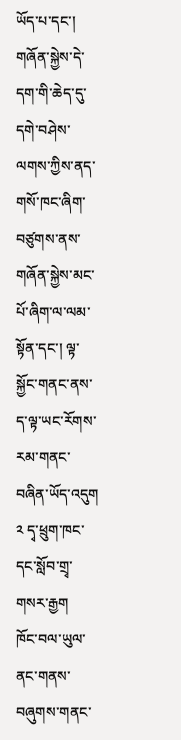ཡོད་པ་དང་། གཞོན་སྐྱེས་དེ་དག་གི་ཆེད་དུ་དགེ་བཤེས་ལགས་ཀྱིས་ནད་གསོ་ཁང་ཞིག་བཙུགས་ནས་གཞོན་སྐྱེས་མང་པོ་ཞིག་ལ་ལམ་སྟོན་དང་། ལྟ་སྐྱོང་གནང་ནས་ད་ལྟ་ཡང་རོགས་རམ་གནང་བཞིན་ཡོད་འདུག
༢ དྭ་ཕྲུག་ཁང་དང་སློབ་གྲྭ་གསར་རྒྱག
ཁོང་བལ་ཡུལ་ནང་གནས་བཞུགས་གནང་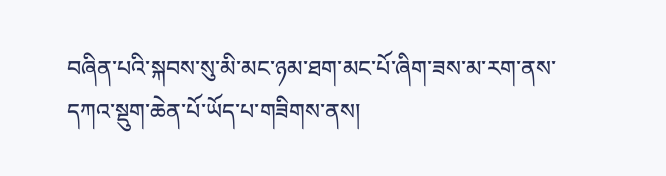བཞིན་པའི་སྐབས་སུ་མི་མང་ཉམ་ཐག་མང་པོ་ཞིག་ཟས་མ་རག་ནས་དཀའ་སྡུག་ཆེན་པོ་ཡོད་པ་གཟིགས་ནས།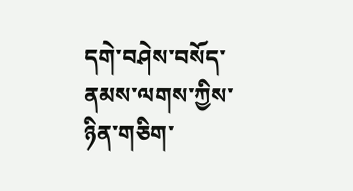དགེ་བཤེས་བསོད་ནམས་ལགས་ཀྱིས་ཉིན་གཅིག་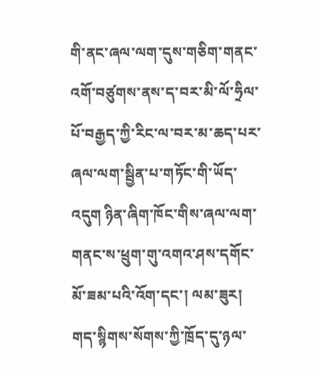གི་ནང་ཞལ་ལག་དུས་གཅིག་གནང་འགོ་བཙུགས་ནས་ད་བར་མི་ལོ་ཧྲིལ་པོ་བརྒྱད་ཀྱི་རིང་ལ་བར་མ་ཆད་པར་ཞལ་ལག་སྦྱིན་པ་གཏོང་གི་ཡོད་འདུག ཉིན་ཞིག་ཁོང་གིས་ཞལ་ལག་གནང་ས་ཕྲུག་གུ་འགའ་ཤས་དགོང་མོ་ཟམ་པའི་འོག་དང་། ལམ་ཟུར། གད་སྙིགས་སོགས་ཀྱི་ཁྲོད་དུ་ཉལ་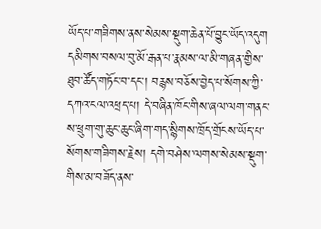ཡོད་པ་གཟིགས་ནས་སེམས་སྡུག་ཆེན་པོ་བྱུང་ཡོད་འདུག དམིགས་བསལ་བུ་མོ་རྒན་པ་རྣམས་ལ་མི་གཞན་གྱིས་ཐུབ་ཚོད་གཏོང་བ་དང་། བརྙས་བཅོས་བྱེད་པ་སོགས་ཀྱི་དཀའ་ངལ་འཕྲད་པ། དེ་བཞིན་ཁོང་གིས་ཞལ་ལག་གནང་ས་ཕྲུག་གུ་ཆུང་ཆུང་ཞིག་གད་སྙིགས་ཁྲོད་གྲོངས་ཡོད་པ་སོགས་གཟིགས་རྗེས། དགེ་བཤེས་ལགས་སེམས་སྡུག་གིས་མ་བཟོད་ནས་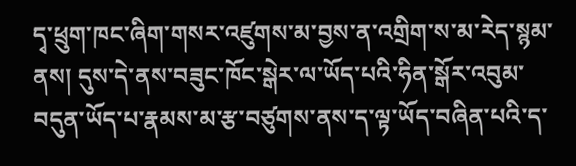དྭ་ཕྲུག་ཁང་ཞིག་གསར་འཛུགས་མ་བྱས་ན་འགྲིག་ས་མ་རེད་སྙམ་ནས། དུས་དེ་ནས་བཟུང་ཁོང་སྒེར་ལ་ཡོད་པའི་ཧིན་སྒོར་འབུམ་བདུན་ཡོད་པ་རྣམས་མ་རྩ་བཙུགས་ནས་ད་ལྟ་ཡོད་བཞིན་པའི་ད་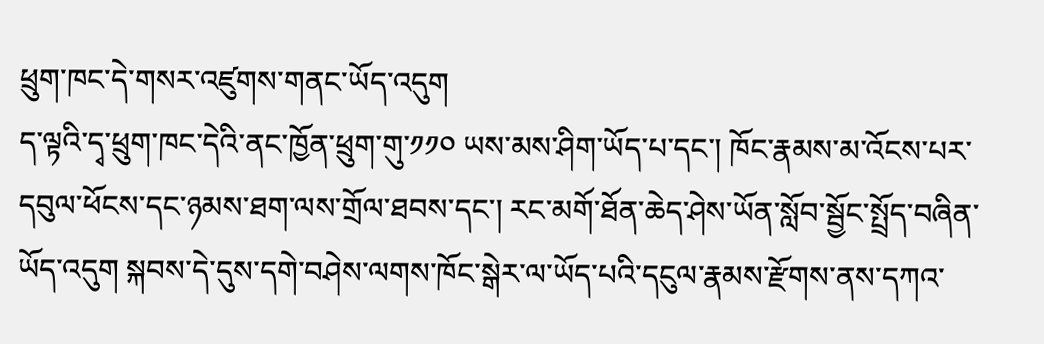ཕྲུག་ཁང་དེ་གསར་འཛུགས་གནང་ཡོད་འདུག
ད་ལྟའི་དྭ་ཕྲུག་ཁང་དེའི་ནང་ཁྱོན་ཕྲུག་གུ་༡༡༠ ཡས་མས་ཤིག་ཡོད་པ་དང་། ཁོང་རྣམས་མ་འོངས་པར་དབུལ་ཕོངས་དང་ཉམས་ཐག་ལས་གྲོལ་ཐབས་དང་། རང་མགོ་ཐོན་ཆེད་ཤེས་ཡོན་སློབ་སྦྱོང་སྤྲོད་བཞིན་ཡོད་འདུག སྐབས་དེ་དུས་དགེ་བཤེས་ལགས་ཁོང་སྒེར་ལ་ཡོད་པའི་དངུལ་རྣམས་རྫོགས་ནས་དཀའ་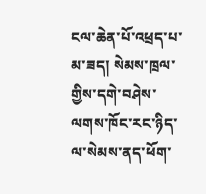ངལ་ཆེན་པོ་འཕྲད་པ་མ་ཟད། སེམས་ཁྲལ་གྱིས་དགེ་བཤེས་ལགས་ཁོང་རང་ཉིད་ལ་སེམས་ནད་ཕོག་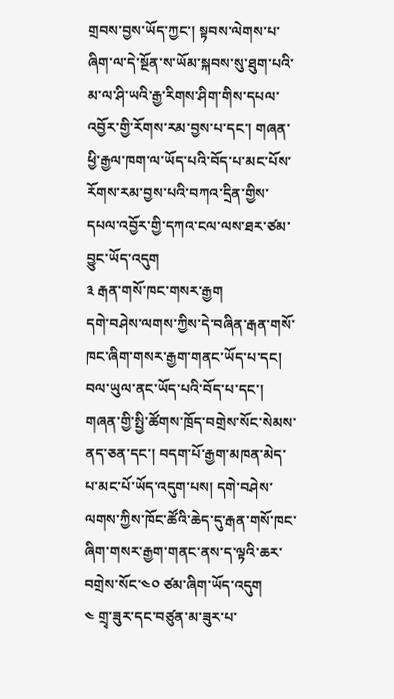གྲབས་བྱས་ཡོད་ཀྱང་། སྟབས་ལེགས་པ་ཞིག་ལ་དེ་སྔོན་ས་ཡོམ་སྐབས་སུ་ཐུག་པའི་མ་ལ་ཤི་ཡའི་རྒྱ་རིགས་ཤིག་གིས་དཔལ་འབྱོར་གྱི་རོགས་རམ་བྱས་པ་དང་། གཞན་ཕྱི་རྒྱལ་ཁག་ལ་ཡོད་པའི་བོད་པ་མང་པོས་རོགས་རམ་བྱས་པའི་བཀའ་དྲིན་གྱིས་དཔལ་འབྱོར་གྱི་དཀའ་ངལ་ལས་ཐར་ཙམ་བྱུང་ཡོད་འདུག
༣ རྒན་གསོ་ཁང་གསར་རྒྱག
དགེ་བཤེས་ལགས་ཀྱིས་དེ་བཞིན་རྒན་གསོ་ཁང་ཞིག་གསར་རྒྱག་གནང་ཡོད་པ་དང། བལ་ཡུལ་ནང་ཡོད་པའི་བོད་པ་དང་། གཞན་གྱི་སྤྱི་ཚོགས་ཁྲོད་བགྲེས་སོང་སེམས་ནད་ཅན་དང་། བདག་པོ་རྒྱག་མཁན་མེད་པ་མང་པོ་ཡོད་འདུག་པས། དགེ་བཤེས་ལགས་ཀྱིས་ཁོང་ཚོའི་ཆེད་དུ་རྒན་གསོ་ཁང་ཞིག་གསར་རྒྱག་གནང་ནས་ད་ལྟའི་ཆར་བགྲེས་སོང་༤༠ ཙམ་ཞིག་ཡོད་འདུག
༤ གྲྭ་ཟུར་དང་བཙུན་མ་ཟུར་པ་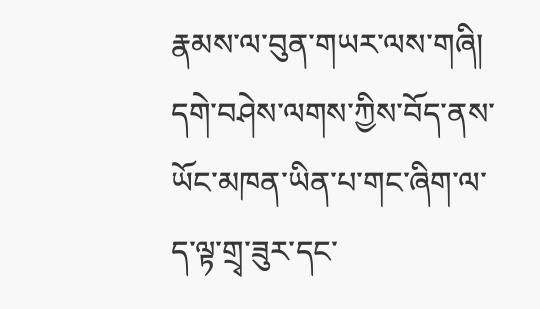རྣམས་ལ་བུན་གཡར་ལས་གཞི།
དགེ་བཤེས་ལགས་ཀྱིས་བོད་ནས་ཡོང་མཁན་ཡིན་པ་གང་ཞིག་ལ་ད་ལྟ་གྲྭ་ཟུར་དང་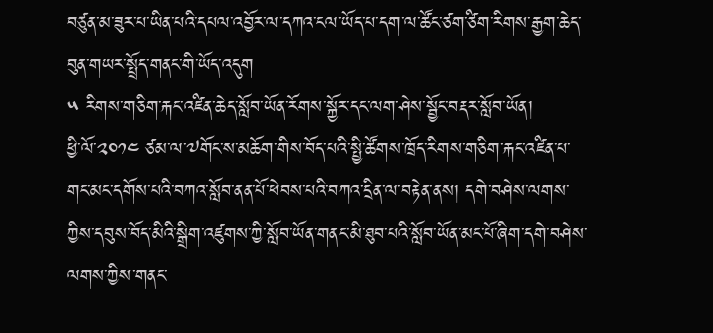བཙུན་མ་ཟུར་པ་ཡིན་པའི་དཔལ་འབྱོར་ལ་དཀའ་ངལ་ཡོད་པ་དག་ལ་ཚོང་ཙག་ཙིག་རིགས་རྒྱག་ཆེད་བུན་གཡར་སྤྲོད་གནང་གི་ཡོད་འདུག
༥ རིགས་གཅིག་རྐང་འཛིན་ཆེད་སློབ་ཡོན་རོགས་སྐྱོར་དང་ལག་ཤེས་སྦྱོང་བརྡར་སློབ་ཡོན།
ཕྱི་ལོ་༢༠༡༤ ཙམ་ལ་༧གོང་ས་མཆོག་གིས་བོད་པའི་སྤྱི་ཚོགས་ཁྲོད་རིགས་གཅིག་རྐང་འཛིན་པ་གང་མང་དགོས་པའི་བཀའ་སློབ་ནན་པོ་ཕེབས་པའི་བཀའ་དྲིན་ལ་བརྟེན་ནས། དགེ་བཤེས་ལགས་ཀྱིས་དབུས་བོད་མིའི་སྒྲིག་འཛུགས་ཀྱི་སློབ་ཡོན་གནང་མི་ཐུབ་པའི་སློབ་ཡོན་མང་པོ་ཞིག་དགེ་བཤེས་ལགས་ཀྱིས་གནང་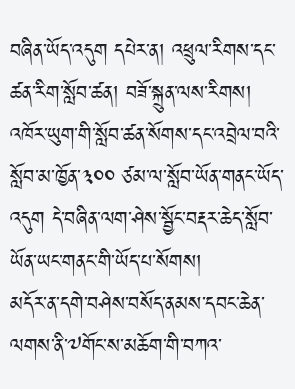བཞིན་ཡོད་འདུག དཔེར་ན། འཕྲུལ་རིགས་དང་ཚན་རིག་སློབ་ཚན། བཟོ་སྐྲུན་ལས་རིགས། འཁོར་ཡུག་གི་སློབ་ཚན་སོགས་དང་འབྲེལ་བའི་སློབ་མ་ཁྱོན་༣༠༠ ཙམ་ལ་སློབ་ཡོན་གནང་ཡོད་འདུག དེ་བཞིན་ལག་ཤེས་སྦྱོང་བརྡར་ཆེད་སློབ་ཡོན་ཡང་གནང་གི་ཡོད་པ་སོགས།
མདོར་ན་དགེ་བཤེས་བསོད་ནམས་དབང་ཆེན་ལགས་ནི་༧གོང་ས་མཆོག་གི་བཀའ་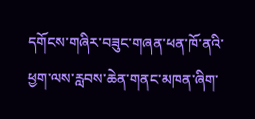དགོངས་གཞིར་བཟུང་གཞན་ཕན་ཁོ་ནའི་ཕྱག་ལས་རླབས་ཆེན་གནང་མཁན་ཞིག་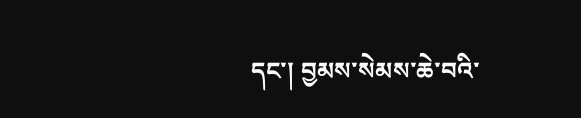དང་། བྱམས་སེམས་ཆེ་བའི་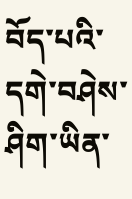བོད་པའི་དགེ་བཤེས་ཤིག་ཡིན་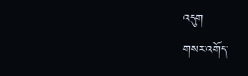འདུག
གསར་འགོད་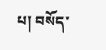པ། བསོད་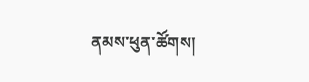ནམས་ཕུན་ཚོགས།